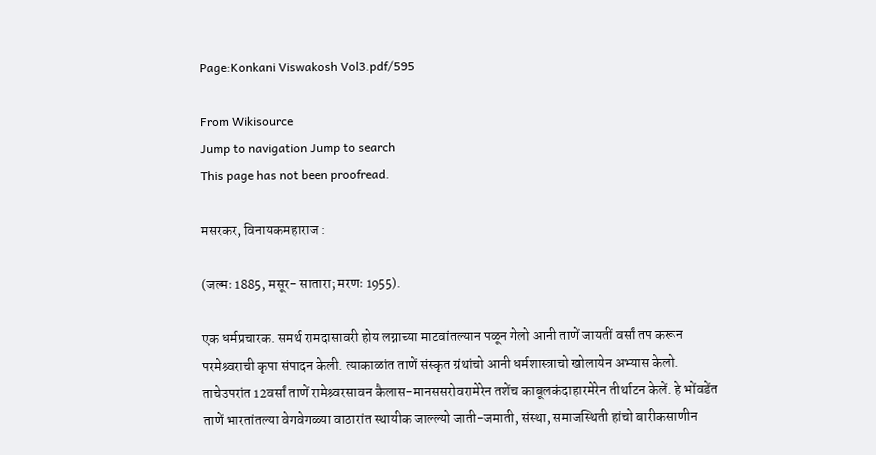Page:Konkani Viswakosh Vol3.pdf/595

From Wikisource
Jump to navigation Jump to search
This page has not been proofread.

मसरकर, विनायकमहाराज :

(जल्मः 1885, मसूर- सातारा; मरणः 1955).

एक धर्मप्रचारक. समर्थ रामदासावरी होय लग्नाच्या माटवांतल्यान पळून गेलो आनी ताणें जायतीं वर्सां तप करून परमेश्र्वराची कृपा संपादन केली. त्याकाळांत ताणें संस्कृत ग्रंथांचो आनी धर्मशास्त्राचो खोलायेन अभ्यास केलो. ताचेउपरांत 12वर्सां ताणें रामेश्र्वरसावन कैलास-मानससरोवरामेरेन तशेंच काबूलकंदाहारमेरेन तीर्थाटन केलें. हे भोंवडेंत ताणें भारतांतल्या वेगवेगळ्या वाठारांत स्थायीक जाल्ल्यो जाती-जमाती, संस्था, समाजस्थिती हांचो बारीकसाणीन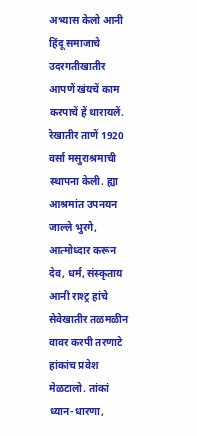अभ्यास केलो आनी हिंदू समाजाचे उदरगतीखातीर आपणें खंयचें काम करपाचें हें थारायलें. रेखातीर ताणें 1920 वर्सा मसुराश्रमाची स्थापना केली. ह्या आश्रमांत उपनयन जाल्ले भुरगे, आत्मोध्दार करून देव, धर्म, संस्कृताय आनी राश्ट्र हांचे सेवेखातीर तळमळीन वावर करपी तरणाटे हांकांच प्रवेश मेळटालो. तांकां ध्यान-धारणा,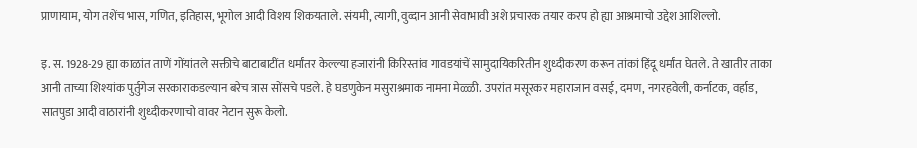प्राणायाम, योग तशेंच भास, गणित, इतिहास, भूगोल आदी विशय शिकयताले. संयमी, त्यागी, वुव्दान आनी सेवाभावी अशे प्रचारक तयार करप हो ह्या आश्रमाचो उद्देश आशिल्लो.

इ. स. 1928-29 ह्या काळांत ताणें गोंयांतले सक्तीचे बाटाबाटींत धर्मांतर केल्ल्या हजारांनी किरिस्तांव गावडयांचें सामुदायिकरितीन शुध्दीकरण करून तांकां हिंदू धर्मांत घेतले. ते खातीर ताका आनी ताच्या शिश्यांक पुर्तुगेज सरकाराकडल्यान बरेच त्रास सोंसचे पडले. हे घडणुकेन मसुराश्रमाक नामना मेळ्ळी. उपरांत मसूरकर महाराजान वसई, दमण, नगरहवेली, कर्नाटक, वर्हाड, सातपुडा आदी वाठारांनी शुध्दीकरणाचो वावर नेटान सुरू केलो.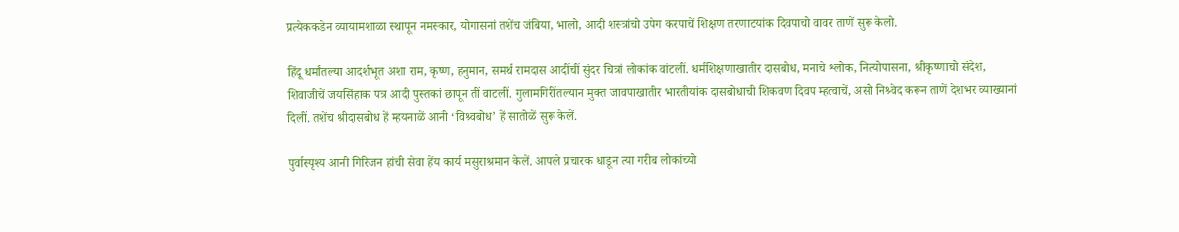प्रत्येककडेन व्यायामशाळा स्थापून नमस्कार, योगासनां तशेंच जंबिया, भालो, आदी शस्त्रांचो उपेग करपाचें शिक्षण तरणाटयांक दिवपाचो वावर ताणें सुरू केलो.

हिंदू धर्मांतल्या आदर्शभूत अशा राम, कृष्ण, हनुमान, समर्थ रामदास आदींचीं सुंदर चित्रां लोकांक वांटलीं. धर्मशिक्षणाखातीर दासबोध, मनाचे श्लोक, नित्योपासना, श्रीकृष्णाचो संदेश, शिवाजीचें जयसिंहाक पत्र आदी पुस्तकां छापून तीं वाटलीं. गुलामगिरींतल्यान मुक्त जावपाखातीर भारतीयांक दासबोधाची शिकवण दिवप म्हत्वाचें, असो निश्र्वेद करून ताणें देशभर व्याख्यानां दिलीं. तशेंच श्रीदासबोध हें म्हयनाळें आनी ‘विश्र्वबोध’ हें सातोळें सुरू केलें.

पुर्वास्पृश्य आनी गिरिजन हांची सेवा हेंय कार्य मसुराश्रमान केलें. आपले प्रचारक धाडून त्या गरीब लोकांच्यो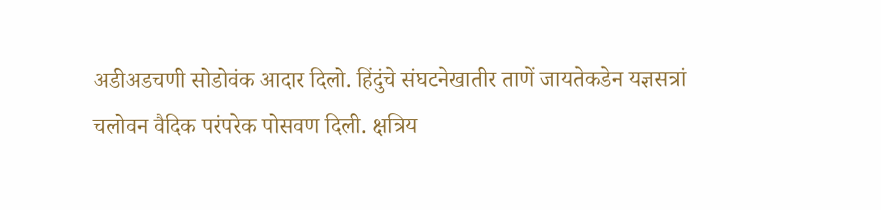अडीअडचणी सोडोवंक आदार दिलो. हिंदुंचे संघटनेखातीर ताणें जायतेकडेन यज्ञसत्रां चलोवन वैदिक परंपरेक पोसवण दिली. क्षत्रिय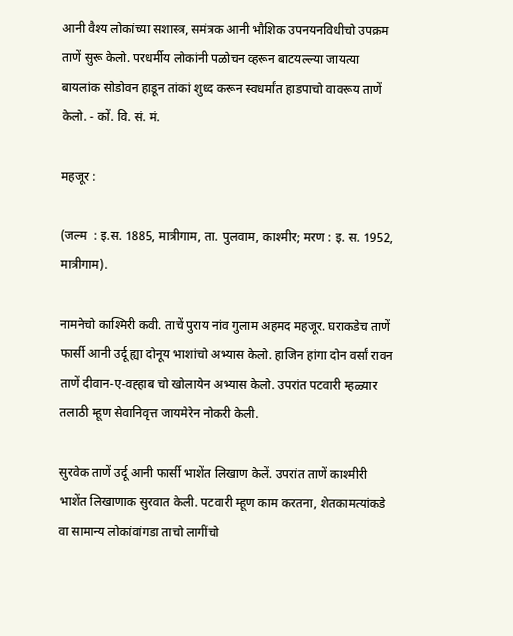आनी वैश्य लोकांच्या सशास्त्र, समंत्रक आनी भौशिक उपनयनविधीचो उपक्रम ताणें सुरू केलो. परधर्मीय लोकांनी पळोचन व्हरून बाटयल्ल्या जायत्या बायलांक सोडोवन हाडून तांकां शुध्द करून स्वधर्मांत हाडपाचो वावरूय ताणें केलो. - कों. वि. सं. मं.

महजूर :

(जल्म  : इ.स. 1885, मात्रीगाम, ता. पुलवाम, काश्मीर; मरण : इ. स. 1952, मात्रीगाम).

नामनेचो काश्मिरी कवी. ताचें पुराय नांव गुलाम अहमद महजूर. घराकडेच ताणें फार्सी आनी उर्दू ह्या दोनूय भाशांचो अभ्यास केलो. हाजिन हांगा दोन वर्सां रावन ताणें दीवान-ए-वह्हाब चो खोलायेन अभ्यास केलो. उपरांत पटवारी म्हळ्यार तलाठी म्हूण सेवानिवृत्त जायमेरेन नोकरी केली.

सुरवेक ताणें उर्दू आनी फार्सी भाशेंत लिखाण केलें. उपरांत ताणें काश्मीरी भाशेंत लिखाणाक सुरवात केली. पटवारी म्हूण काम करतना, शेतकामत्यांकडे वा सामान्य लोकांवांगडा ताचो लागींचो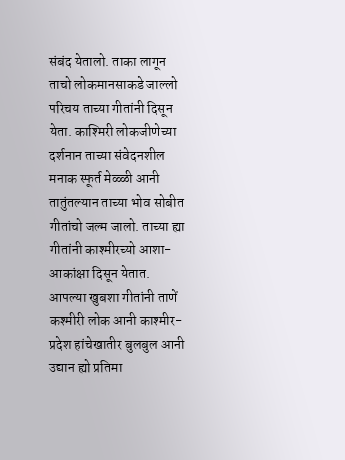संबंद येतालो. ताका लागून ताचो लोकमानसाकडे जाल्लो परिचय ताच्या गीतांनी दिसून येता. काश्मिरी लोकजीणेच्या दर्शनान ताच्या संवेदनशील मनाक स्फूर्त मेळ्ळी आनी तातुंतल्यान ताच्या भोव सोबीत गीतांचो जल्म जालो. ताच्या ह्या गीतांनी काश्मीरच्यो आशा-आकांक्षा दिसून येतात. आपल्या खुबशा गीतांनी ताणें कश्मीरी लोक आनी काश्मीर-प्रदेश हांचेखातीर बुलबुल आनी उद्यान ह्यो प्रतिमा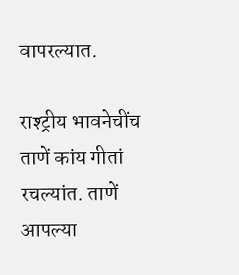वापरल्यात.

राश्ट्रीय भावनेचींच ताणें कांय गीतां रचल्यांत. ताणें आपल्या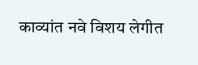काव्यांत नवे विशय लेगीत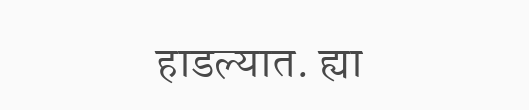हाडल्यात. ह्या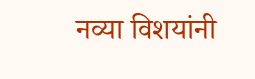नव्या विशयांनी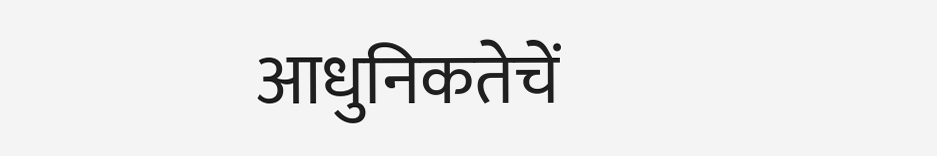आधुनिकतेचें